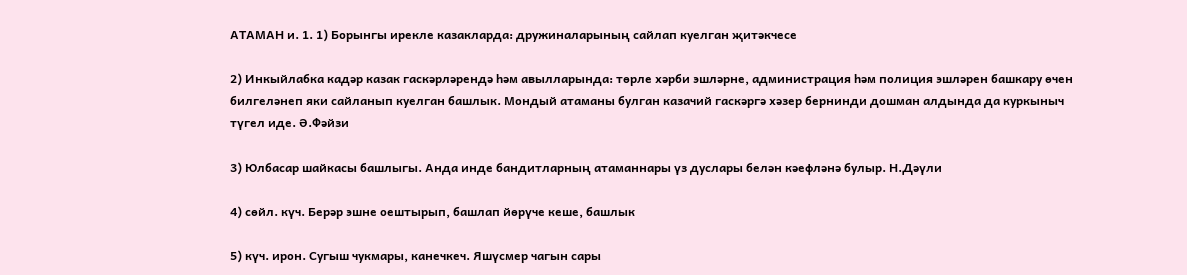АТАМАН и. 1. 1) Борынгы ирекле казакларда: дружиналарының сайлап куелган җитәкчесе

2) Инкыйлабка кадәр казак гаскәрләрендә һәм авылларында: төрле хәрби эшләрне, администрация һәм полиция эшләрен башкару өчен билгеләнеп яки сайланып куелган башлык. Мондый атаманы булган казачий гаскәргә хәзер бернинди дошман алдында да куркыныч түгел иде. Ә.Фәйзи

3) Юлбасар шайкасы башлыгы. Анда инде бандитларның атаманнары үз дуслары белән кәефләнә булыр. Н.Дәүли

4) сөйл. күч. Берәр эшне оештырып, башлап йөрүче кеше, башлык

5) күч. ирон. Сугыш чукмары, канечкеч. Яшүсмер чагын сары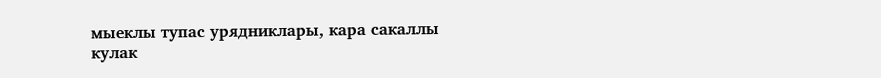мыеклы тупас урядниклары, кара сакаллы кулак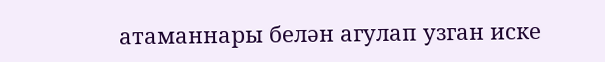атаманнары белән агулап узган иске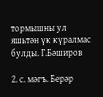тормышны ул яшьтән үк күралмас булды. Г.Бәширов

2. с. мәгъ. Берәр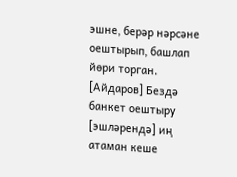эшне, берәр нәрсәне оештырып, башлап йөри торган. [Айдаров] Бездә банкет оештыру [эшләрендә] иң атаман кеше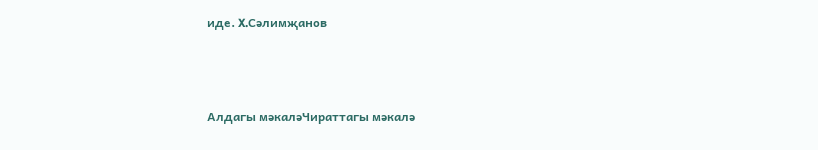иде. X.Сәлимҗанов



Алдагы мәкаләЧираттагы мәкалә